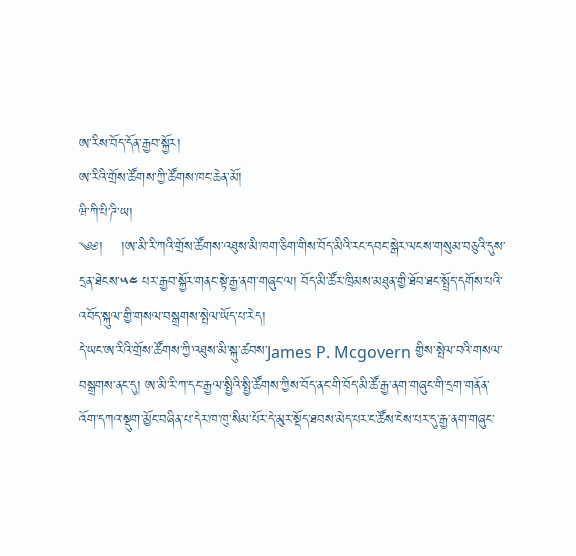ཨ་རིས་བོད་དོན་རྒྱབ་སྐྱོར།
ཨ་རིའི་གྲོས་ཚོགས་ཀྱི་ཚོགས་ཁང་ཆེན་མོ།
ཝི་ཀི་པི་ཌི་ཡ།
༄༅།    །ཨ་མི་རི་ཀའི་གྲོས་ཚོགས་འཐུས་མི་ཁག་ཅིག་གིས་བོད་མིའི་རང་དབང་སྒེར་ལངས་གསུམ་བཅུའི་དུས་དྲན་ཐེངས་༥༤ པར་རྒྱབ་སྐྱོར་གནང་སྟེ་རྒྱ་ནག་གཞུང་ལ། བོད་མི་ཚོར་ཁྲིམས་མཐུན་གྱི་ཐོབ་ཐང་སྤྲོད་དགོས་པའི་འབོད་སྐུལ་གྱི་གསལ་བསྒྲགས་སྤེལ་ཡོད་པ་རེད།
དེ་ཡང་ཨ་རིའི་གྲོས་ཚོགས་ཀྱི་འཐུས་མི་སྐུ་ཚབས་James P. Mcgovern གྱིས་སྤེལ་བའི་གསལ་བསྒྲགས་ནང་དུ། ཨ་མི་རི་ཀ་དང་རྒྱལ་སྤྱིའི་སྤྱི་ཚོགས་ཀྱིས་བོད་ནང་གི་བོད་མི་ཚོ་རྒྱ་ནག་གཞུང་གི་དྲག་གནོན་འོག་དཀའ་སྡུག་མྱོང་བཞིན་པ་དེར་ཁ་ཁུ་སིམ་པོར་དེ་མུར་སྡོད་ཐབས་མེད་པར་ང་ཚོས་ངེས་པར་དུ་རྒྱ་ནག་གཞུང་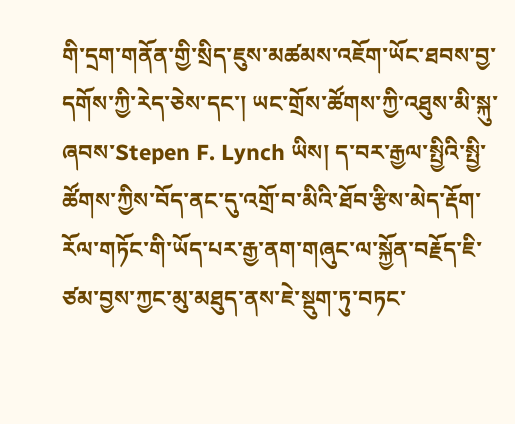གི་དྲག་གནོན་གྱི་སྲིད་ཇུས་མཚམས་འཇོག་ཡོང་ཐབས་བྱ་དགོས་ཀྱི་རེད་ཅེས་དང་། ཡང་གྲོས་ཚོགས་ཀྱི་འཐུས་མི་སྐུ་ཞབས་Stepen F. Lynch ཡིས། ད་བར་རྒྱལ་སྤྱིའི་སྤྱི་ཚོགས་ཀྱིས་བོད་ནང་དུ་འགྲོ་བ་མིའི་ཐོབ་རྩིས་མེད་རྡོག་རོལ་གཏོང་གི་ཡོད་པར་རྒྱ་ནག་གཞུང་ལ་སྐྱོན་བརྗོད་ཇི་ཙམ་བྱས་ཀྱང་མུ་མཐུད་ནས་ཇེ་སྡུག་ཏུ་བཏང་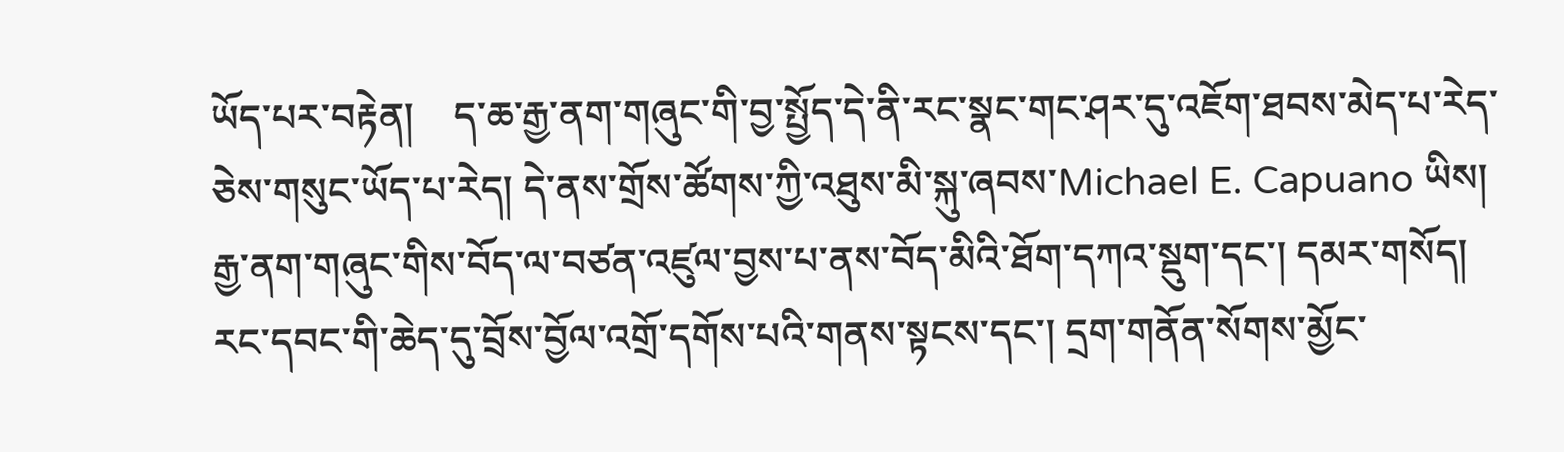ཡོད་པར་བརྟེན།    ད་ཆ་རྒྱ་ནག་གཞུང་གི་བྱ་སྤྱོད་དེ་ནི་རང་སྣང་གང་ཤར་དུ་འཇོག་ཐབས་མེད་པ་རེད་ཅེས་གསུང་ཡོད་པ་རེད། དེ་ནས་གྲོས་ཚོགས་ཀྱི་འཐུས་མི་སྐུ་ཞབས་Michael E. Capuano ཡིས། རྒྱ་ནག་གཞུང་གིས་བོད་ལ་བཙན་འཛུལ་བྱས་པ་ནས་བོད་མིའི་ཐོག་དཀའ་སྡུག་དང་། དམར་གསོད། རང་དབང་གི་ཆེད་དུ་བྲོས་བྱོལ་འགྲོ་དགོས་པའི་གནས་སྟངས་དང་། དྲག་གནོན་སོགས་མྱོང་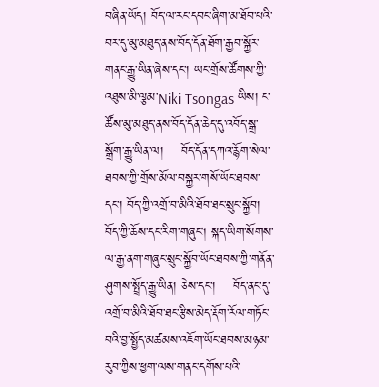བཞིན་ཡོད། བོད་ལ་རང་དབང་ཞིག་མ་ཐོབ་པའི་བར་དུ་མུ་མཐུད་ནས་བོད་དོན་ཐོག་རྒྱབ་སྐྱོར་གནང་རྒྱུ་ཡིན་ཞེས་དང་། ཡང་གྲོས་ཚོགས་ཀྱི་འཐུས་མི་ལྕམ་Niki Tsongas ཡིས། ང་ཚོས་མུ་མཐུད་ནས་བོད་དོན་ཆེད་དུ་འབོད་སྒྲ་སྒྲོག་རྒྱུ་ཡིན་ལ།    བོད་དོན་དཀའ་རྙོག་སེལ་ཐབས་ཀྱི་གྲོས་མོལ་བསྐྱར་གསོ་ཡོང་ཐབས་དང་། བོད་ཀྱི་འགྲོ་བ་མིའི་ཐོབ་ཐང་སྲུང་སྐྱོབ། བོད་ཀྱི་ཆོས་དང་རིག་གཞུང། སྐད་ཡིག་སོགས་ལ་རྒྱ་ནག་གཞུང་སྲུང་སྐྱོབ་ཡོང་ཐབས་ཀྱི་གནོན་ཤུགས་སྤྲོད་རྒྱུ་ཡིན། ཅེས་དང་།    བོད་ནང་དུ་འགྲོ་བ་མིའི་ཐོབ་ཐང་རྩིས་མེད་རྡོག་རོལ་གཏོང་བའི་བྱ་སྤྱོད་མཚམས་འཇོག་ཡོང་ཐབས་མཉམ་རུབ་ཀྱིས་ཕྱག་ལས་གནང་དགོས་པའི་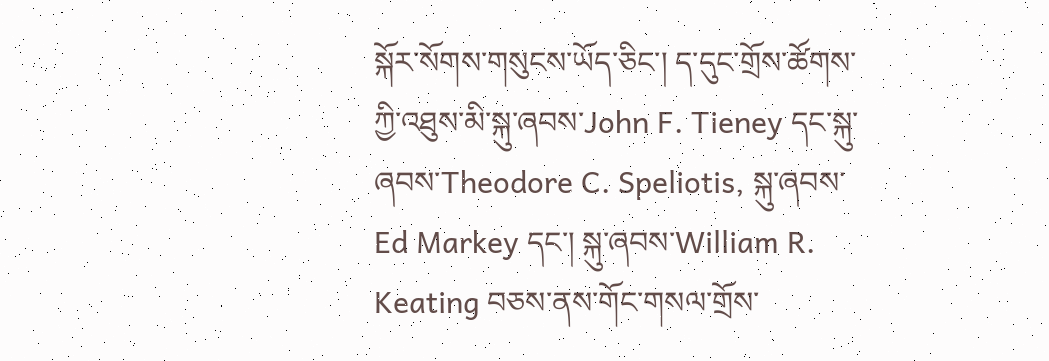སྐོར་སོགས་གསུངས་ཡོད་ཅིང་། ད་དུང་གྲོས་ཚོགས་ཀྱི་འཐུས་མི་སྐུ་ཞབས་John F. Tieney དང་སྐུ་ཞབས་Theodore C. Speliotis, སྐུ་ཞབས་Ed Markey དང་། སྐུ་ཞབས་William R. Keating བཅས་ནས་གོང་གསལ་གྲོས་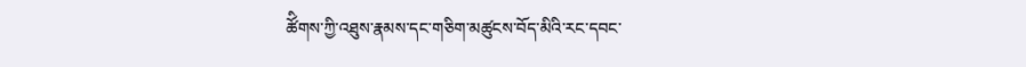ཚོིགས་ཀྱི་འཐུས་རྣམས་དང་གཅིག་མཚུངས་བོད་མིའི་རང་དབང་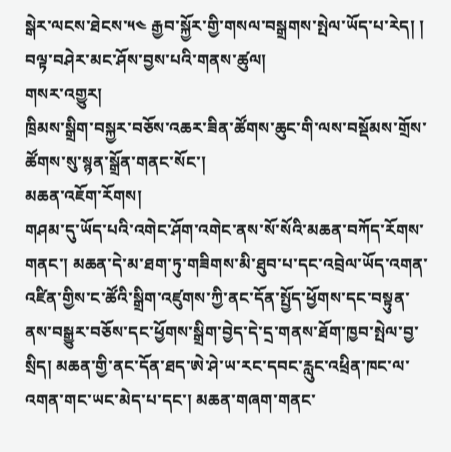སྒེར་ལངས་ཐེངས་༥༤ རྒྱབ་སྐྱོར་གྱི་གསལ་བསྒྲགས་སྤེལ་ཡོད་པ་རེད། །
བལྟ་བཤེར་མང་ཤོས་བྱས་པའི་གནས་ཚུལ།
གསར་འགྱུར།
ཁྲིམས་སྒྲིག་བསྐྱར་བཅོས་འཆར་ཟིན་ཚོགས་ཆུང་གི་ལས་བསྡོམས་གྲོས་ཚོགས་སུ་སྙན་སྒྲོན་གནང་སོང་།
མཆན་འཇོག་རོགས།
གཤམ་དུ་ཡོད་པའི་འགེང་ཤོག་འགེང་ནས་སོ་སོའི་མཆན་བཀོད་རོགས་གནང་། མཆན་དེ་མ་ཐག་ཏུ་གཟིགས་མི་ཐུབ་པ་དང་འབྲེལ་ཡོད་འགན་འཛིན་གྱིས་ང་ཚོའི་སྒྲིག་འཛུགས་ཀྱི་ནང་དོན་སྤྱོད་ཕྱོགས་དང་བསྟུན་ནས་བསྒྱུར་བཅོས་དང་ཕྱོགས་སྒྲིག་བྱེད་དེ་དྲ་གནས་ཐོག་ཁྱབ་སྤེལ་བྱ་སྲིད། མཆན་གྱི་ནང་དོན་ཐད་ཨེ་ཤེ་ཡ་རང་དབང་རླུང་འཕྲིན་ཁང་ལ་འགན་གང་ཡང་མེད་པ་དང་། མཆན་གཞག་གནང་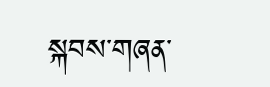སྐབས་གཞན་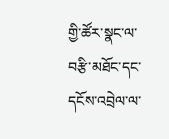གྱི་ཚོར་སྣང་ལ་བརྩི་མཐོང་དང་དངོས་འབྲེལ་ལ་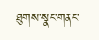ཐུགས་སྣང་གནང་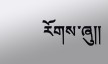རོགས་ཞུ༎